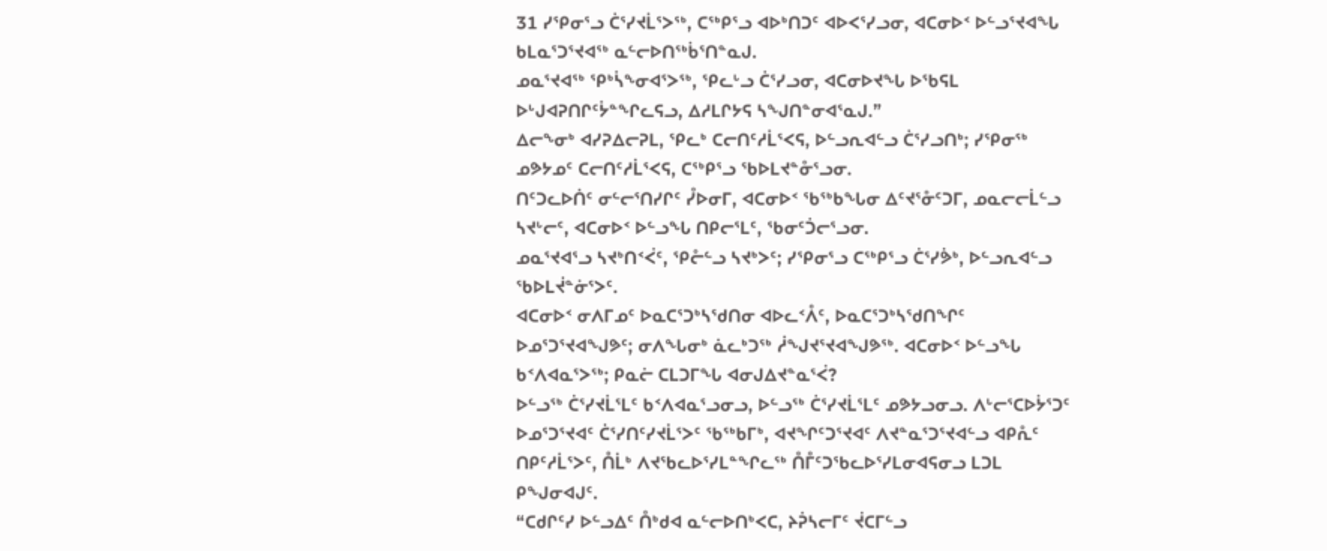31 ᓯᕿᓂᕐᓗ ᑖᕐᓯᔪᒫᕐᐳᖅ, ᑕᖅᑭᕐᓗ ᐊᐅᒃᑎᑐᑦ ᐊᐅᐸᕐᓯᓗᓂ, ᐊᑕᓂᐅᑉ ᐅᓪᓗᕐᔪᐊᖓ ᑲᒪᓇᕐᑐᕐᔪᐊᖅ ᓇᓪᓕᐅᑎᖅᑳᕐᑎᓐᓇᒍ.
ᓄᓇᕐᔪᐊᖅ ᕿᒃᓵᖕᓂᐊᕐᐳᖅ, ᕿᓚᒡᓗ ᑖᕐᓯᓗᓂ, ᐊᑕᓂᐅᔪᖓ ᐅᖃᕋᒪ ᐅᒡᒍᐊᕈᑎᒋᑦᔮᓐᖏᓚᕋᓗ, ᐃᓱᒪᒋᔭᕋ ᓴᖑᑎᓐᓂᐊᕐᓇᒍ.”
ᐃᓕᖕᓂᒃ ᐊᓯᕈᐃᓕᕈᒪ, ᕿᓚᒃ ᑕᓕᑎᑦᓱᒫᕐᐸᕋ, ᐅᓪᓗᕆᐊᓪᓗ ᑖᕐᓯᓗᑎᒃ; ᓯᕿᓂᖅ ᓄᕗᔭᓄᑦ ᑕᓕᑎᑦᓱᒫᕐᐸᕋ, ᑕᖅᑭᕐᓗ ᖃᐅᒪᔪᓐᓁᕐᓗᓂ.
ᑎᑦᑐᓚᐅᑏᑦ ᓂᓪᓕᕐᑎᓯᒋᑦ ᓮᐅᓂᒥ, ᐊᑕᓂᐅᑉ ᖃᖅᑲᖓᓂ ᐃᑦᔪᕐᓁᑦᑐᒥ, ᓄᓇᓕᓕᒫᓪᓗ ᓴᔪᒡᓕᑦ, ᐊᑕᓂᐅᑉ ᐅᓪᓗᖓ ᑎᑭᓕᕐᒪᑦ, ᖃᓂᑦᑑᓕᕐᓗᓂ.
ᓄᓇᕐᔪᐊᕐᓗ ᓴᔪᒃᑎᑉᐹᑦ, ᕿᓔᓪᓗ ᓴᔪᒃᐳᑦ; ᓯᕿᓂᕐᓗ ᑕᖅᑭᕐᓗ ᑖᕐᓯᕘᒃ, ᐅᓪᓗᕆᐊᓪᓗ ᖃᐅᒪᔫᓐᓃᕐᐳᑦ.
ᐊᑕᓂᐅᑉ ᓂᐱᒥᓄᑦ ᐅᓇᑕᕐᑐᒃᓴᖁᑎᓂ ᐊᐅᓚᑉᐰᑦ, ᐅᓇᑕᕐᑐᒃᓴᖁᑎᖏᑦ ᐅᓄᕐᑐᕐᔪᐊᖑᕗᑦ; ᓂᐱᖓᓂᒃ ᓈᓚᒃᑐᖅ ᓲᖑᔪᕐᔪᐊᖑᕗᖅ. ᐊᑕᓂᐅᑉ ᐅᓪᓗᖓ ᑲᑉᐱᐊᓇᕐᐳᖅ; ᑭᓇᓖ ᑕᒪᑐᒥᖓ ᐊᓂᒍᐃᔪᓐᓇᕐᐹ?
ᐅᓪᓗᖅ ᑖᕐᓯᔪᒫᕐᒪᑦ ᑲᑉᐱᐊᓇᕐᓗᓂᓗ, ᐅᓪᓗᖅ ᑖᕐᓯᔪᒫᕐᒪᑦ ᓄᕗᔭᓗᓂᓗ. ᐱᒡᓕᕐᑕᐅᔮᕐᑐᑦ ᐅᓄᕐᑐᕐᔪᐊᑦ ᑖᕐᓯᑎᑦᓯᔪᒫᕐᐳᑦ ᖃᖅᑲᒥᒃ, ᐊᔪᖏᑦᑐᕐᔪᐊᑦ ᐱᔪᓐᓇᕐᑐᕐᔪᐊᓪᓗ ᐊᑭᕅᑦ ᑎᑭᑦᓱᒫᕐᐳᑦ, ᑍᒫᒃ ᐱᔪᖃᓚᐅᕐᓯᒪᓐᖏᓚᖅ ᑍᒤᑦᑐᖃᓚᐅᕐᓯᒪᓂᐊᕋᓂᓗ ᒪᑐᒪ ᑭᖑᓂᐊᒍᑦ.
“ᑕᑯᒋᑦᓯ ᐅᓪᓗᐃᑦ ᑍᒃᑯᐊ ᓇᓪᓕᐅᑎᒃᐸᑕ, ᔨᕉᓴᓕᒥᑦ ᔫᑕᒥᓪᓗ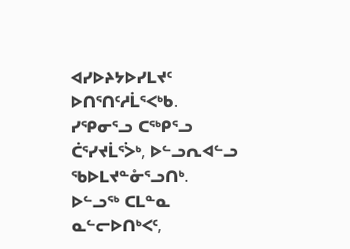ᐊᓯᐅᔨᔭᐅᓯᒪᔪᑦ ᐅᑎᕐᑎᑦᓱᒫᕐᐸᒃᑲ.
ᓯᕿᓂᕐᓗ ᑕᖅᑭᕐᓗ ᑖᕐᓯᔪᒫᕐᐴᒃ, ᐅᓪᓗᕆᐊᓪᓗ ᖃᐅᒪᔪᓐᓁᕐᓗᑎᒃ.
ᐅᓪᓗᖅ ᑕᒪᓐᓇ ᓇᓪᓕᐅᑎᒃᐸᑦ,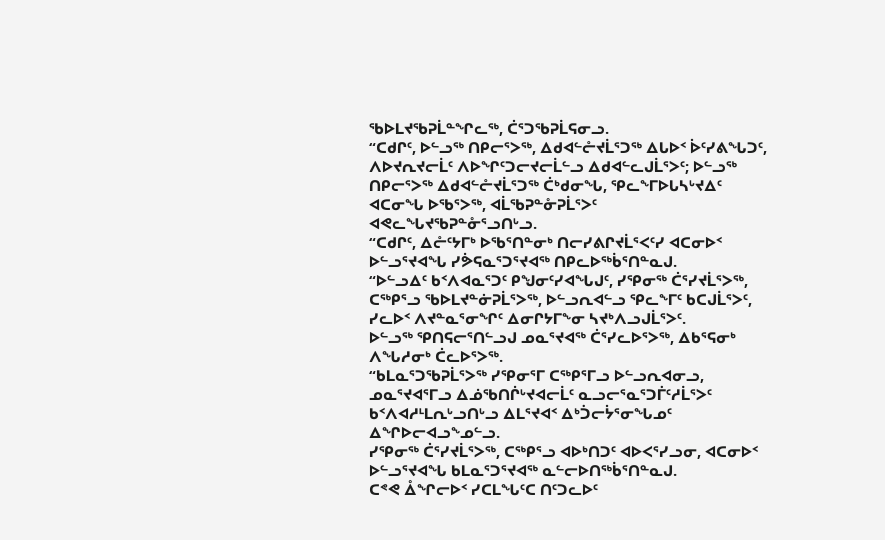ᖃᐅᒪᔪᖃᕈᒫᓐᖏᓚᖅ, ᑖᕐᑐᖃᕈᒫᕋᓂᓗ.
“ᑕᑯᒋᑦ, ᐅᓪᓗᖅ ᑎᑭᓕᕐᐳᖅ, ᐃᑯᐊᓪᓔᔪᒫᕐᑐᖅ ᐃᒐᐅᑉ ᐆᑦᓯᕕᖓᑐᑦ, ᐱᐅᔪᕆᔪᓕᒫᑦ ᐱᐅᖏᑦᑐᓕᔪᓕᒫᓪᓗ ᐃᑯᐊᓪᓚᒍᒫᕐᐳᑦ; ᐅᓪᓗᖅ ᑎᑭᓕᕐᐳᖅ ᐃᑯᐊᓪᓔᔪᒫᕐᑐᖅ ᑖᒃᑯᓂᖓ, ᕿᓚᖕᒥᐅᒐᓴᒡᔪᐃᑦ ᐊᑕᓂᖓ ᐅᖃᕐᐳᖅ, ᐊᒫᖃᕈᓐᓁᕈᒫᕐᐳᑦ ᐊᕙᓚᖓᔪᖃᕈᓐᓁᕐᓗᑎᒡᓗ.
“ᑕᑯᒋᑦ, ᐃᓔᑦᔭᒥᒃ ᐅᖃᕐᑎᓐᓂᒃ ᑎᓕᓯᕕᒋᔪᒫᕐᐸᑦᓯ ᐊᑕᓂᐅᑉ ᐅᓪᓗᕐᔪᐊᖓ ᓯᕘᕋᓇᕐᑐᕐᔪᐊᖅ ᑎᑭᓚᐅᖅᑳᕐᑎᓐᓇᒍ.
“ᐅᓪᓗᐃᑦ ᑲᑉᐱᐊᓇᕐᑐᑦ ᑭᖑᓂᑦᓯᐊᖓᒍᑦ, ᓯᕿᓂᖅ ᑖᕐᓯᔪᒫᕐᐳᖅ, ᑕᖅᑭᕐᓗ ᖃᐅᒪᔪᓐᓃᕈᒫᕐᐳᖅ, ᐅᓪᓗᕆᐊᓪᓗ ᕿᓚᖕᒥᑦ ᑲᑕᒍᒫᕐᐳᑦ, ᓯᓚᐅᑉ ᐱᔪᓐᓇᕐᓂᖏᑦ ᐃᓂᒋᔭᒥᖕᓂ ᓴᔪᒃᐱᓗᒍᒫᕐᐳᑦ.
ᐅᓪᓗᖅ ᕿᑎᕋᓕᕐᑎᓪᓗᒍ ᓄᓇᕐᔪᐊᖅ ᑖᕐᓯᓚᐅᕐᐳᖅ, ᐃᑲᕐᕋᓂᒃ ᐱᖓᓱᓂᒃ ᑖᓚᐅᕐᐳᖅ.
“ᑲᒪᓇᕐᑐᖃᕈᒫᕐᐳᖅ ᓯᕿᓂᕐᒥ ᑕᖅᑭᕐᒥᓗ ᐅᓪᓗᕆᐊᓂᓗ, ᓄᓇᕐᔪᐊᕐᒥᓗ ᐃᓅᖃᑎᒌᒡᔪᐊᓕᒫᑦ ᓇᓗᓕᕐᓇᕐᑐᒦᑦᓱᒫᕐᐳᑦ ᑲᑉᐱᐊᓱᒻᒪᕆᒡᓗᑎᒡᓗ ᐃᒪᕐᔪᐊᑉ ᐃᒃᑑᓕᔮᕐᓂᖓᓄᑦ ᐃᖏᐅᓕᐊᓗᖕᓄᓪᓗ.
ᓯᕿᓂᖅ ᑖᕐᓯᔪᒫᕐᐳᖅ, ᑕᖅᑭᕐᓗ ᐊᐅᒃᑎᑐᑦ ᐊᐅᐸᕐᓯᓗᓂ, ᐊᑕᓂᐅᑉ ᐅᓪᓗᕐᔪᐊᖓ ᑲᒪᓇᕐᑐᕐᔪᐊᖅ ᓇᓪᓕᐅᑎᖅᑳᕐᑎᓐᓇᒍ.
ᑕᕝᕙ ᐂᖏᓕᐅᑉ ᓯᑕᒪᖓᑦᑕ ᑎᑦᑐᓚᐅᑦ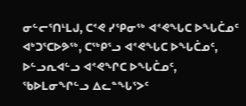ᓂᓪᓕᕐᑎᒻᒪᒍ, ᑕᕝᕙ ᓯᕿᓂᖅ ᐊᕝᕙᖓᑕ ᐅᖓᑖᓄᑦ ᐊᒃᑐᕐᑕᐅᕗᖅ, ᑕᖅᑭᕐᓗ ᐊᕝᕙᖓᑕ ᐅᖓᑖᓄᑦ, ᐅᓪᓗᕆᐊᓪᓗ ᐊᕝᕙᖏᑕ ᐅᖓᑖᓄᑦ, ᖃᐅᒪᓂᖏᓪᓗ ᐃᓚᓐᖓᕐᐳᑦ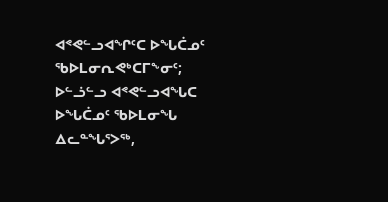ᐊᕝᕙᓪᓗᐊᖏᑦᑕ ᐅᖓᑖᓄᑦ ᖃᐅᒪᓂᕆᕙᒃᑕᒥᖕᓂᑦ; ᐅᓪᓘᓪᓗ ᐊᕝᕙᓪᓗᐊᖓᑕ ᐅᖓᑖᓄᑦ ᖃᐅᒪᓂᖓ ᐃᓚᓐᖓᕐᐳᖅ,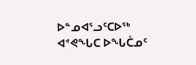ᐅᓐᓄᐊᕐᓗᑦᑕᐅᖅ ᐊᕝᕙᖓᑕ ᐅᖓᑖᓄᑦ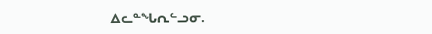ᐃᓚᓐᖓᕆᓪᓗᓂ.